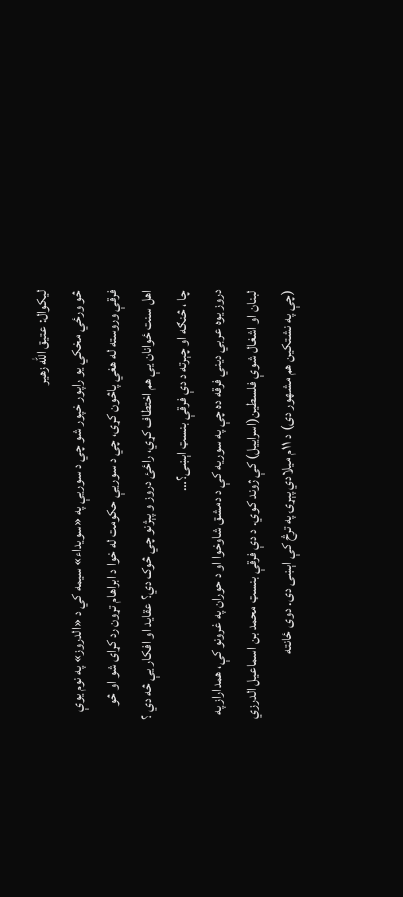ليکوال: عتيق الله زهير
څو ورځي مخکي يو راپور خپور شو چي د سوريې په «سويداء» سيمه کي د «الدروز» په نوم يوې فرقې وروسته له هغي پاڅون کړی، چي د سوريې حکومت له خوا د ابراهام تړون رد کړای شو او څو اهل سنت ځوانان يې هم اختطاف کړي، راځئ دروز و پېژنو چي څوک دي؟ عقايد او افکار يې څه دي ؟ چا ، څنګه او چېرته د دې فرقې بنسټ اېښی؟…
دروز يوه عربي ديني فرقه ده چې په سوريه کې د دمشق شاوخوا او د حوران په غرونو کې، همداراز په لبنان او اشغال شوې فلسطين(اسراییل) کې ژوند کوي. د دې فرقې بنسټ محمد بن اسماعيل الدرزي (چې په نشتکين هم مشهور دی) د ۱۱م ميلادي پېړۍ په ترڅ کې اېښی دی. دوی ځانته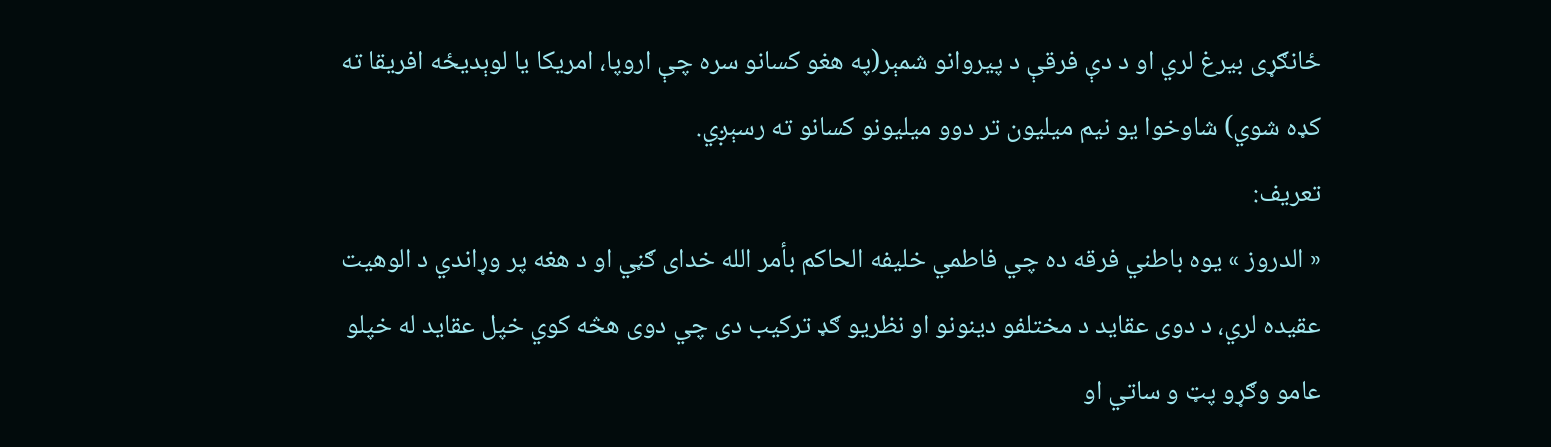ځانګړی بيرغ لري او د دې فرقې د پيروانو شمېر(په هغو کسانو سره چې اروپا، امريکا يا لوېديځه افريقا ته کډه شوي) شاوخوا يو نيم ميليون تر دوو ميليونو کسانو ته رسېږي.
تعريف:
« الدروز » يوه باطني فرقه ده چي فاطمي خليفه الحاکم بأمر الله خدای ګڼي او د هغه پر وړاندي د الوهيت عقيده لري، د دوی عقايد د مختلفو دينونو او نظريو ګډ ترکيب دی چي دوی هڅه کوي خپل عقايد له خپلو عامو وګړو پټ و ساتي او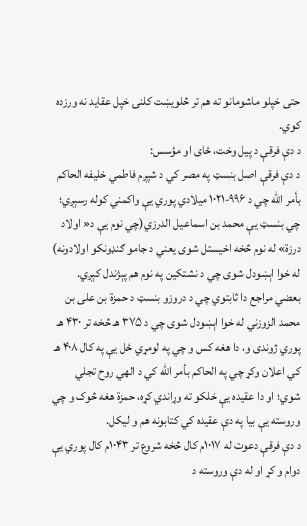حتی خپلو ماشومانو ته هم تر څلويښت کلنۍ خپل عقايد نه ورزده کوي.
د دې فرقې د پيل وخت، ځای او مؤسس:
د دې فرقې اصل بنسټ په مصر کي د شپږم فاطمي خليفه الحاکم بأمر الله چي د ۹۹۶-۱۰۲۱ ميلادي پوري يې واکمني کوله رسېږي؛ چي بنسټ يې محمد بن اسماعيل الدرزي(چي نوم يې د« اولاد درزة» له نوم څخه اخيستل شوی يعني د جامو ګنډونکو اولادونه) له خوا اېښودل شوی چي د نشتکين په نوم هم پېژندل کېږي.
بعضي مراجع دا ثابتوي چي د دروزو بنسټ د حمزة بن علی بن محمد الزوزني له خوا اېښودل شوی چي د ۳۷۵ هـ څخه تر ۴۳۰ هـ پوري ژوندی و، دا هغه کس و چي په لومړي ځل يې په کال ۴۰۸ هـ کي اعلان وکړ چي په الحاکم بأمر الله کي د الهي روح تجلي شوي؛ او دا عقیده يې خلکو ته وړاندي کړه، حمزة هغه څوک و چي وروسته يې بيا په دې عقيده کي کتابونه هم و ليکل.
د دې فرقې دعوت له ۱۰۱۷م کال څخه شروع تر ۱۰۴۳م کال پوري يې دوام و کړ او له دې وروسته د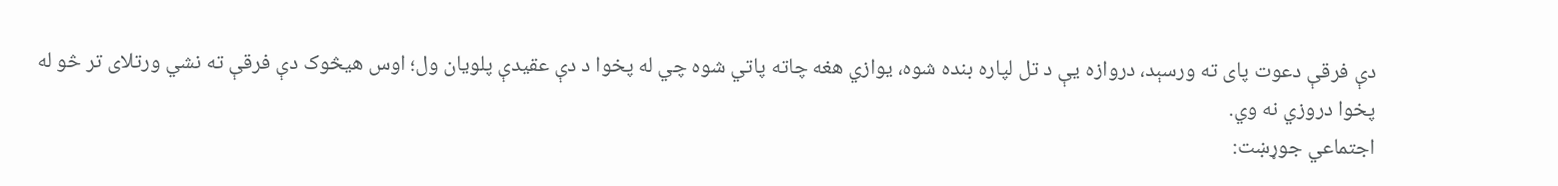دې فرقې دعوت پای ته ورسېد، دروازه يې د تل لپاره بنده شوه، يوازي هغه چاته پاتي شوه چي له پخوا د دې عقيدې پلويان ول؛ اوس هيڅوک دې فرقې ته نشي ورتلای تر څو له پخوا دروزي نه وي.
اجتماعي جوړښت: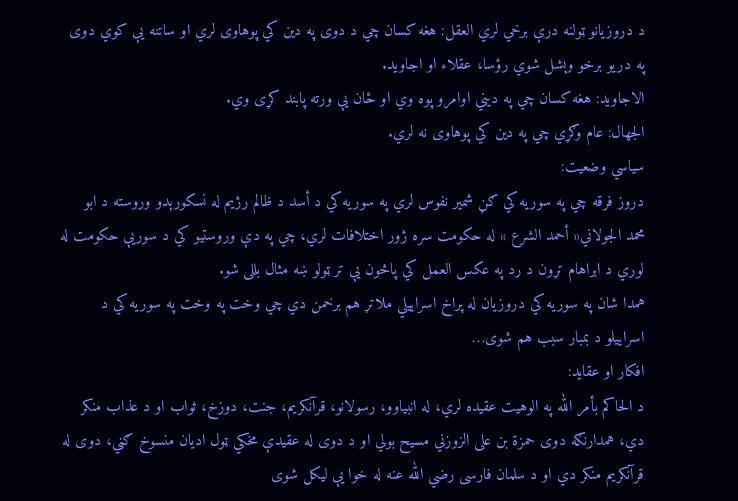د دروزيانو ټولنه درې برخي لري العقل: هغه کسان چي د دوی په دين کي پوهاوی لري او ساتنه يې کوي دوی په دريو برخو وېشل شوي رؤسا، عقلاء او اجاويد.
الاجاويد: هغه کسان چي په ديني اوامرو پوه وي او ځان يې ورته پابند کړی وي.
الجهال: عام وګړي چي په دين کي پوهاوی نه لري.
سياسي وضعيت:
دروز فرقه چي په سوريه کي ګڼ شمیر نفوس لري په سوريه کي د أسد د ظالم رژيم له نسکورېدو وروسته د ابو محمد الجولاني« أحمد الشرع » له حکومت سره ژور اختلافات لري، چي په دې وروستيو کي د سوريې حکومت له لوري د ابراهام تړون د رد په عکس العمل کي پاڅون يې تر ټولو ښه مثال بللی شو.
همدا شان په سوريه کي دروزيان له پراخ اسراييلي ملاتړ هم برخمن دي چي وخت په وخت په سوريه کي د اسراییلو د بمبار سبب هم شوی…
افکار او عقايد:
د الحاکم بأمر الله په الوهيت عقيده لري، له انبياوو، رسولانو، قرآنکريم، جنت، دوزخ، ثواب او د عذاب منکر دي، همدارنګه دوی حمزة بن علی الزوزني مسيح بولي او د دوی له عقيدې مخکي ټول اديان منسوخ ګڼي، دوی له قرآنکريم منکر دي او د سلمان فارسی رضي الله عنه له خوا يې ليکل شوی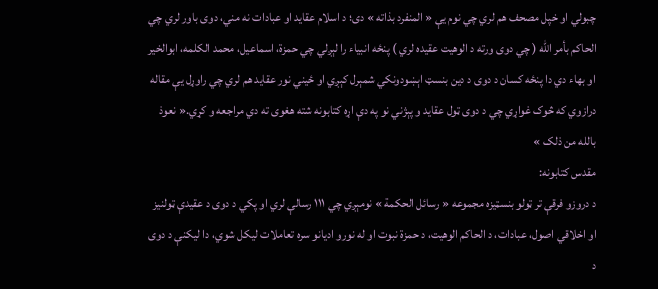چبولي او خپل مصحف هم لري چي نوم يې « المنفرد بذاته » دی؛ د اسلام عقايد او عبادات نه مني، دوی باور لري چي الحاکم بأمر الله ( چي دوی ورته د الوهيت عقيده لري ) پنځه انبياء را لېږلي چي حمزة، اسماعيل، محمد الکلمه، ابوالخير او بهاء دي دا پنځه کسان د دوی د دين بنسټ اېښودونکي شمېرل کېږي او ځيني نور عقايد هم لري چي راوړل يې مقاله درازوي که څوک غواړي چي د دوی ټول عقايد و پېژني نو په دې اړه کتابونه شته هغوی ته دي مراجعه و کړي.« نعوذ بالله من ذلک »
مقدس کتابونه:
د دروزو فرقې تر ټولو بنسټيزه مجموعه « رسائل الحکمة » نومېږي چي ۱۱۱ رسالې لري او پکي د دوی د عقيدې ټولنيز او اخلاقي اصول، عبادات، د الحاکم الوهيت، د حمزة نبوت او له نورو ادیانو سره تعاملات ليکل شوي، دا ليکنې د دوی د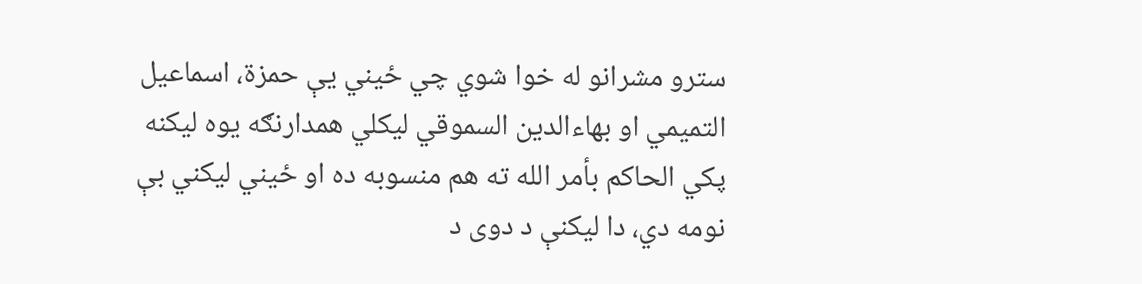سترو مشرانو له خوا شوي چي ځيني يې حمزة، اسماعيل التميمي او بهاءالدين السموقي ليکلي همدارنګه يوه ليکنه پکي الحاکم بأمر الله ته هم منسوبه ده او ځيني ليکني بې نومه دي، دا ليکنې د دوی د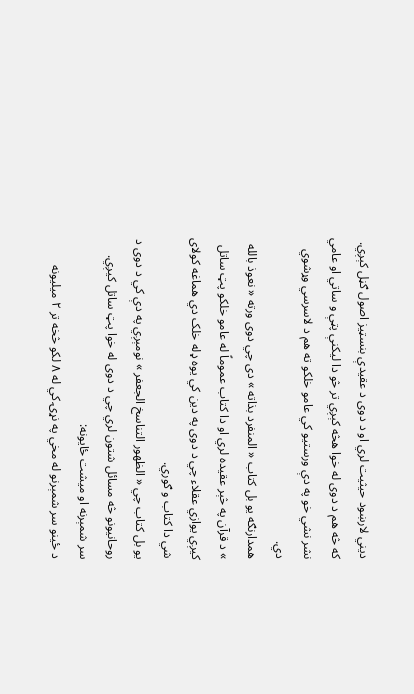ديني لارښود حيثيت لري او د دوی د عقيدې بنسټيز اصول ګڼل کېږي.
که څه هم د دوی له خوا هڅه کېږي تر څو دا ليکنې پټې و ساتي او عامي نشر نشي خو په دې ورستيو کي عامو خلکو ته هم د لاسرسي وړشوي دي.
همدارنګه يو بل کتاب « المنفرد بذاته » دی چي دوی ورته « نعوذ بالله » د قرآن په څېر عقيده لري او دا کتاب عموماً له عامو خلکو پټ ساتل کيږي يوازي عقلاء چي د دوی په دين کي يوه ډله خلک دي هماغه کولای شي دا کتاب و ګوري.
يو بل کتاب چي « الظهور التناسخ الجعفر » نومېږي په دې کي د دوی د روحانيونو څه مسائل شتون لري چي د دوی له خوا پټ ساتل کيږي.
سر شمېرنه او ميشت ځايونه:
د ځينو سر شمېرنو له مخي په نړۍ کي له ۸ لکو څخه تر ۲ ميليونه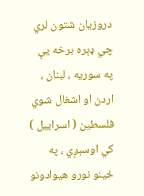دروزيان شتون لري چي ډېره برخه يې په سوریه ، لبنان ، اردن او اشغال شوي فلسطین ( اسراییل ) کي اوسېږي ، په ځينو نورو هيوادونو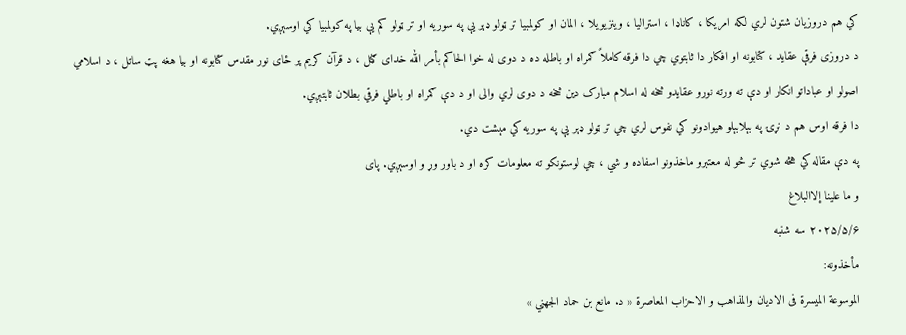کي هم دروزيان شتون لري لکه امريکا ، کاناډا ، استراليا ، وينزيويلا ، المان او کولمبيا تر ټولو ډېر يې په سوريه او تر ټولو کم يې بيا په کولمبيا کي اوسېږي.
د دروزی فرقې عقايد ، کتابونه او افکار دا ثابتوي چي دا فرقه کاملاً ګمراه او باطله ده د دوی له خوا الحاکم بأمر الله خدای ګڼل ، د قرآن کریم پر ځای نور مقدس کتابونه او بيا هغه پټ ساتل ، د اسلامي اصولو او عباداتو انکار او دې ته ورته نورو عقايدو څخه له اسلام مبارک دين څخه د دوی لري والی او د دې ګمراه او باطلي فرقي بطلان ثابتېږي.
دا فرقه اوس هم د نړۍ په بېلابېلو هيوادونو کي نفوس لري چي تر ټولو ډېر يې په سوريه کي مېشت دي.
په دې مقاله کي هڅه شوي تر څو له معتبرو ماخذونو اسفاده و شي ، چي لوستونکو ته معلومات کره او د باور وړ و اوسېږي. پای
و ما علينا إلاالبلاغ
۲۰۲۵/۵/۶ سه شنبه
مأخذونه:
الموسوعة الميسرة فی الاديان والمذاهب و الاحزاب المعاصرة « د. مانع بن حماد الجهني »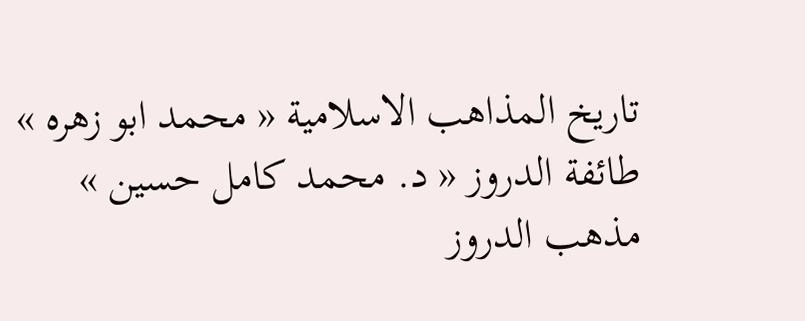تاريخ المذاهب الاسلامیة « محمد ابو زهره »
طائفة الدروز « د. محمد کامل حسين »
مذهب الدروز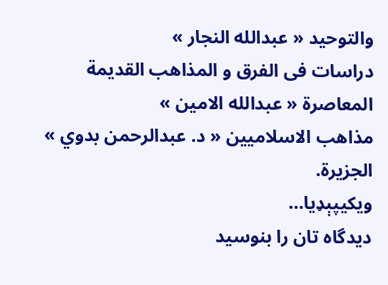والتوحيد « عبدالله النجار »
دراسات فی الفرق و المذاهب القديمة المعاصرة « عبدالله الامين »
مذاهب الاسلامیين « د. عبدالرحمن بدوي »
الجزيرة.
ويکيپېډيا…
دیدگاه تان را بنوسید